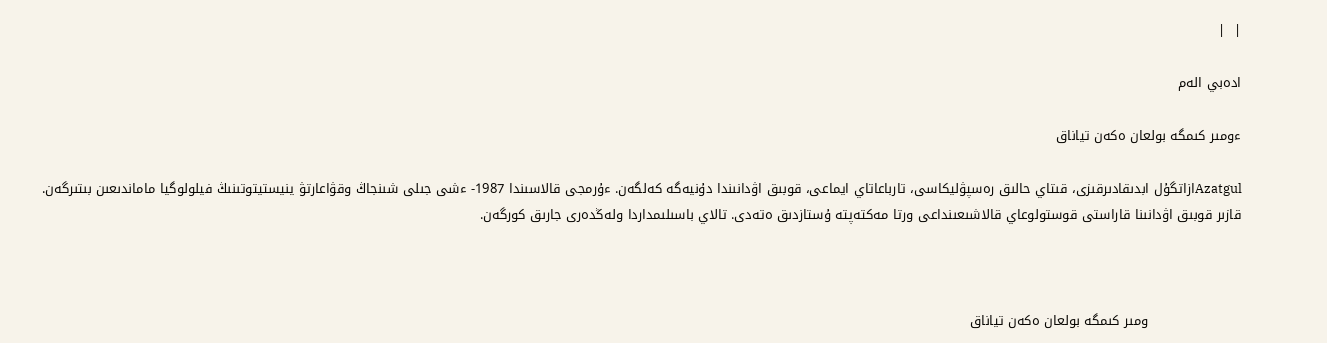|  |

ادەبي الەم

ءومىر كىمگە بولعان ەكەن تياناق

Azatgulازاتگۇل ابدىقادىرقىزى، قىتاي حالىق رەسپۋليكاسى، تارباعاتاي ايماعى، قوبىق اۋدانىندا دۇنيەگە كەلگەن. ءۇرمجى قالاسىندا 1987- ءشى جىلى شىنجاڭ وقۋاعارتۋ ينيستيتوتىنىڭ فيلولوگيا ماماندىعىن بىتىرگەن. قازىر قوبىق اۋدانىنا قاراستى قوستولوعاي قالاشىعىنداعى ورتا مەكتەپتە ۇستازدىق ەتەدى. تالاي باسىلىمداردا ولەڭدەرى جارىق كورگەن.



                     ومىر كىمگە بولعان ەكەن تياناق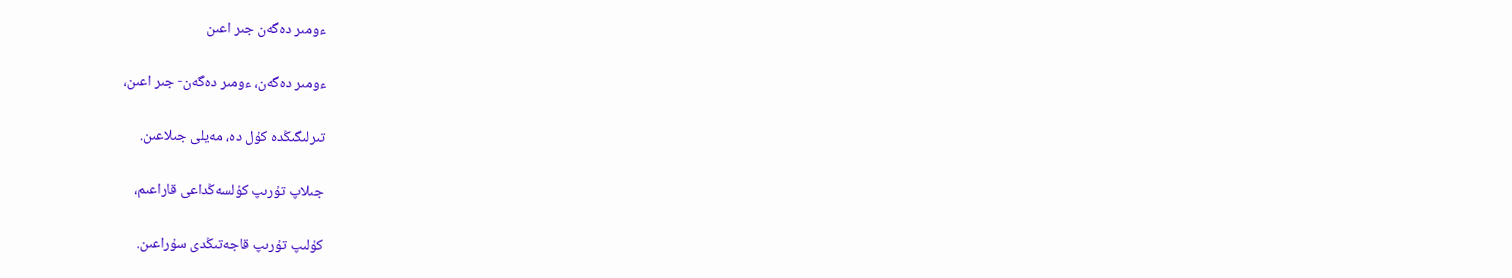ءومىر دەگەن جىر اعىن

ءومىر دەگەن، ءومىر دەگەن- جىر اعىن،

تىرلىگىڭدە كۇل دە، مەيلى جىلاعىن.

جىلاپ تۇرىپ كۇلسەڭداعى قاراعىم،

كۇلىپ تۇرىپ قاجەتىڭدى سۇراعىن.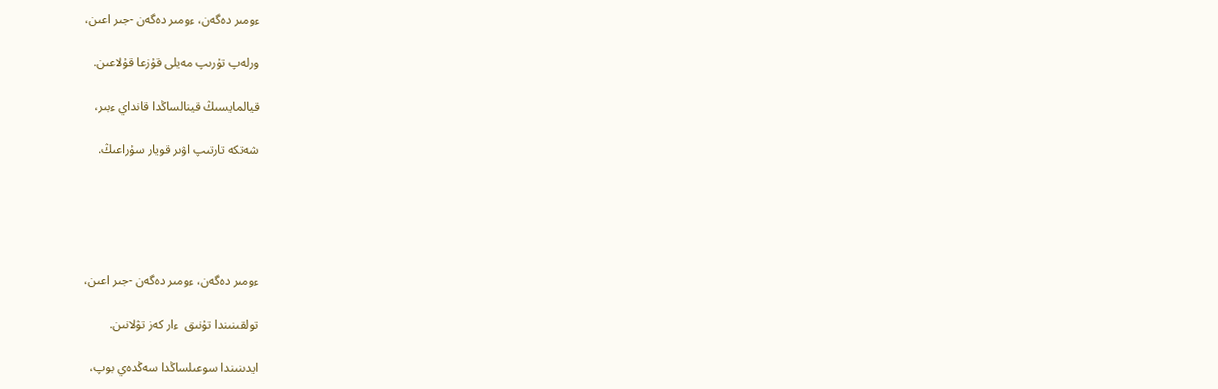ءومىر دەگەن، ءومىر دەگەن -جىر اعىن،

ورلەپ تۇرىپ مەيلى قۇزعا قۇلاعىن.

قيالمايسىڭ قينالساڭدا قانداي ءبىر،

شەتكە تارتىپ اۋىر قويار سۇراعىڭ.





ءومىر دەگەن، ءومىر دەگەن -جىر اعىن،

تولقىنىندا تۇنىق  ءار كەز تۋلانىن.

ايدىنىندا سوعىلساڭدا سەڭدەي بوپ،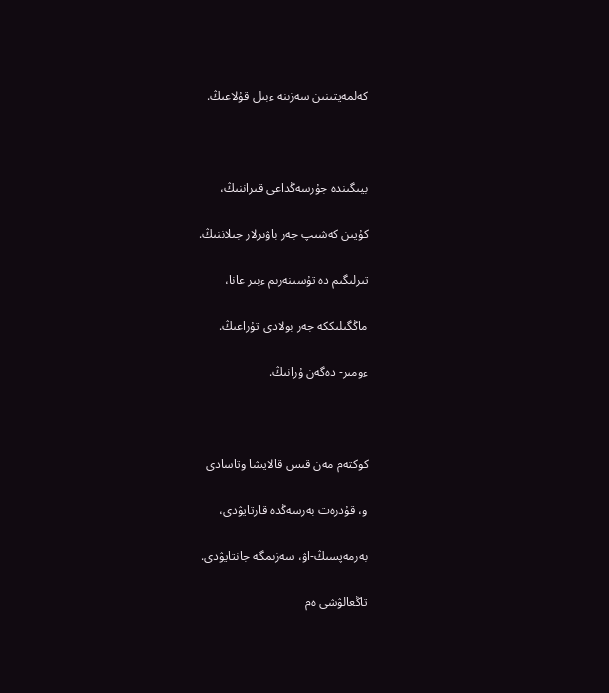كەلمەيتىنىن سەزىنە ءبىل قۇلاعىڭ.



بيىگىندە جۇرسەڭداعى قىراننىڭ،

كۇيىن كەشىپ جەر باۋىرلار جىلاننىڭ.

تىرلىگىم دە تۇسىنەرىم ءبىر عانا،

ماڭگىلىككە جەر بولادى تۇراعىڭ.

ءومىر- دەگەن ۇرانىڭ.



كوكتەم مەن قىس قالايشا وتاسادى

و، قۇدرەت بەرسەڭدە قارتايۋدى،

بەرمەپسىڭ-اۋ، سەزىمگە جانتايۋدى.

تاڭعالۋشى ەم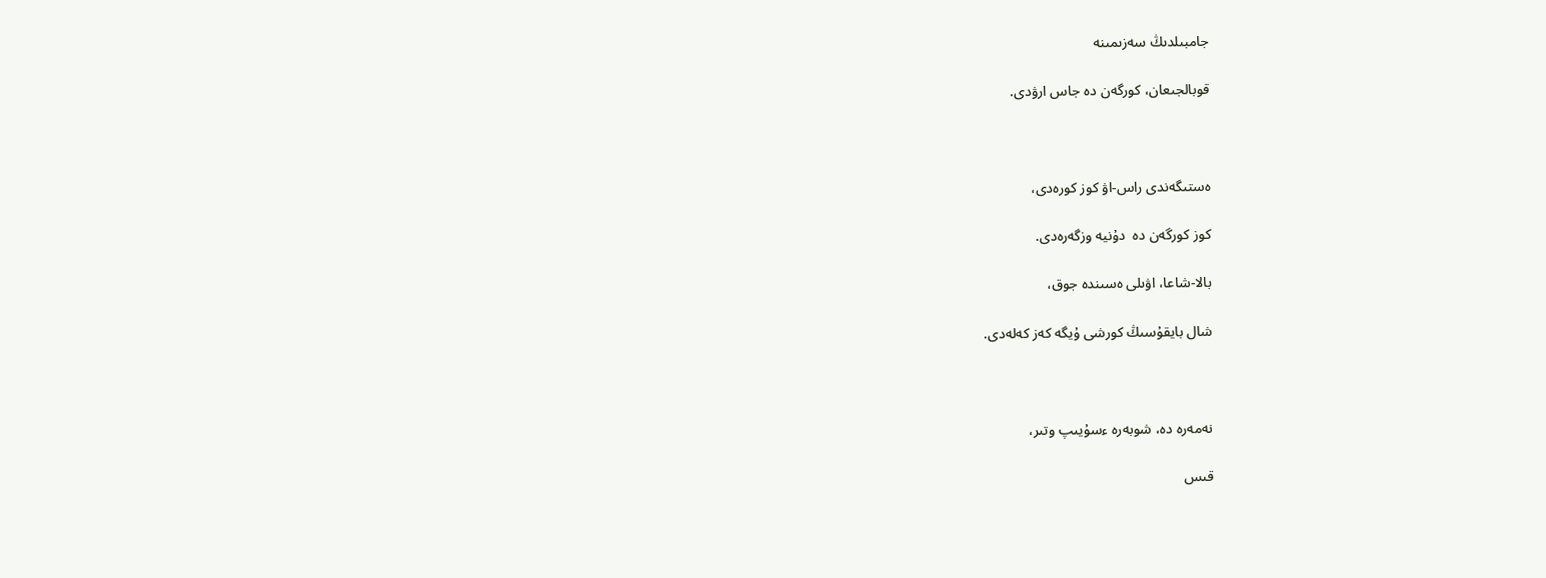جامبىلدىڭ سەزىمىنە

قوبالجىعان، كورگەن دە جاس ارۋدى.



ەستىگەندى راس-اۋ كوز كورەدى،

كوز كورگەن دە  دۇنيە وزگەرەدى.

بالا-شاعا، اۋىلى ەسىندە جوق،

شال بايقۇسىڭ كورشى ۇيگە كەز كەلەدى.



نەمەرە دە، شوبەرە ءسۇيىپ وتىر،

قىس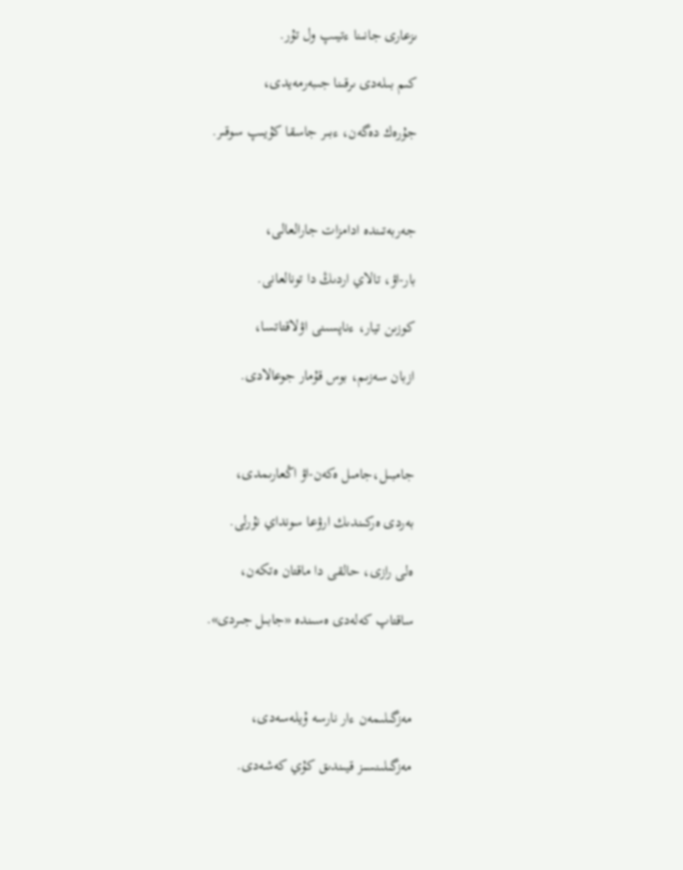ىزعارى جانىنا ءتيىپ ول تۇر.

كىم بىلەدى ىرقىنا جىبەرمەيدى،

جۇرەك دەگەن، ءبىر جاسقا كۇيىپ سوقىر.



جەربەتىندە ادامزات جارالعالى،

بار-اۋ، تالاي اردىڭ دا تونالعانى.

كوزىن تيار، ءناپسىنى اۋلاقتاتسا،

ازبان سەزىم، بوس قۇمار جوعالادى.



جامبىل،جامىل ەكەن-اۋ اڭعارىمدى،

بەردى ەركىندىك ارۋعا سونداي نۇرلى.

ەلى رازى، حالقى دا ماقتان ەتكەن،

ساقتاپ كەلەدى ەسىندە «جابىل جىردى».



مەزگىلىمەن ءار نارسە ۇيلەسەدى،

مەزگىلىنسىز قيىندىق كۇي كەشەدى.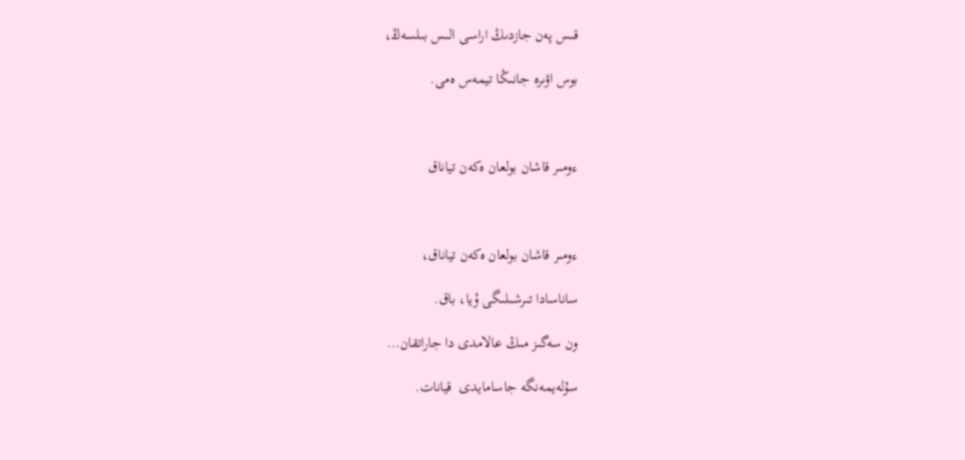قىس پەن جازدىڭ اراسى الىس بىلسەڭ،

بوس اۋىرە جانىڭا تيمەس ەمى.



ءومىر قاشان بولعان ەكەن تياناق



ءومىر قاشان بولعان ەكەن تياناق،

ساناسادا تىرشىلىگى ۇيا، باق.

ون سەگىز مىڭ عالامدى دا جاراتقان…

سۇلەيمەنگە جاسامايدى  قيانات.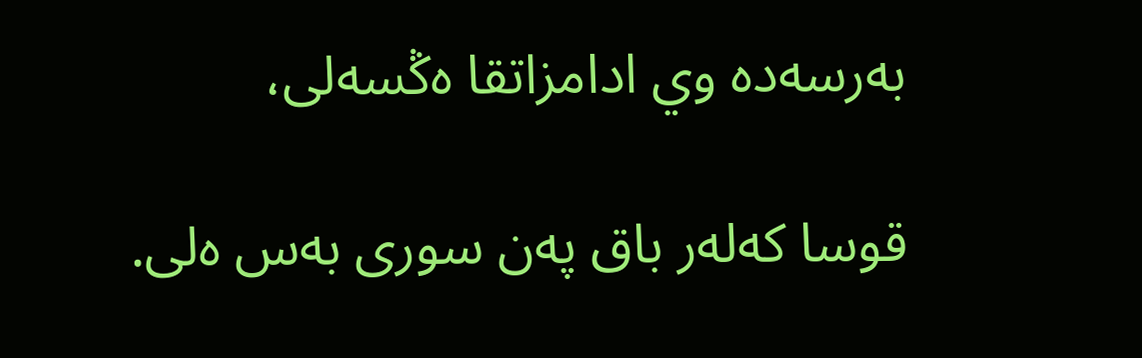بەرسەدە وي ادامزاتقا ەڭسەلى،

قوسا كەلەر باق پەن سورى بەس ەلى.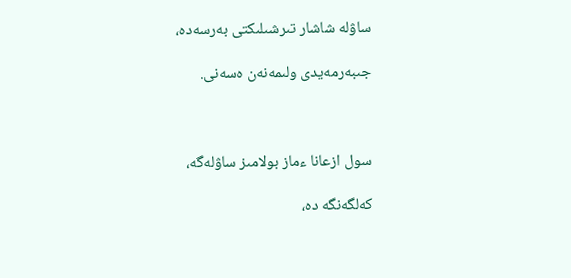ساۋلە شاشار تىرشىلىكتى بەرسەدە،

جىبەرمەيدى ولىمەنەن ەسەنى.



سول ازعانا ءماز بولامىز ساۋلەگە،

كەلگەنگە دە،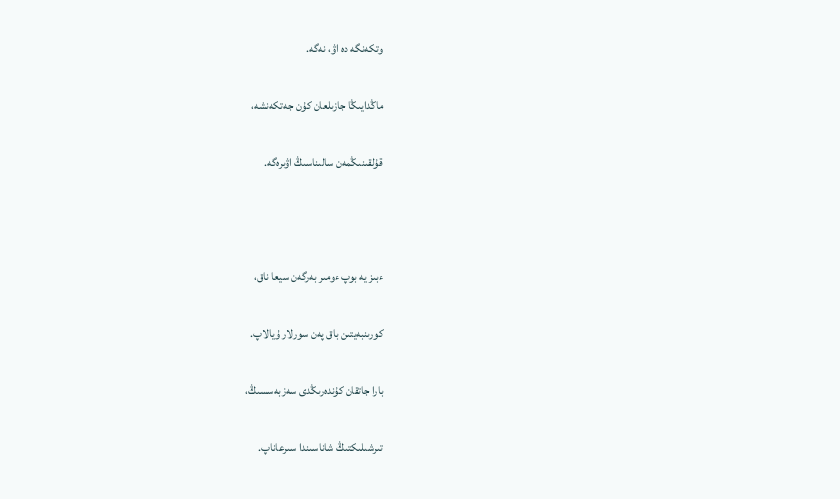وتكەنگە دە اۋ، نەگە.

ماڭدايىڭا جازىلعان كۇن جەتكەنشە،

قۇلقىنىڭمەن سالىناسىڭ اۋىرەگە.



ءبىز يە بوپ ءومىر بەرگەن سيعا ناق،

كورىنبەيتىن باق پەن سورلار ۇيالاپ.

بارا جاتقان كۇندەرىڭدى سەزبەسسىڭ،

تىرشىلىكتىڭ شاناسىندا سىرعاناپ.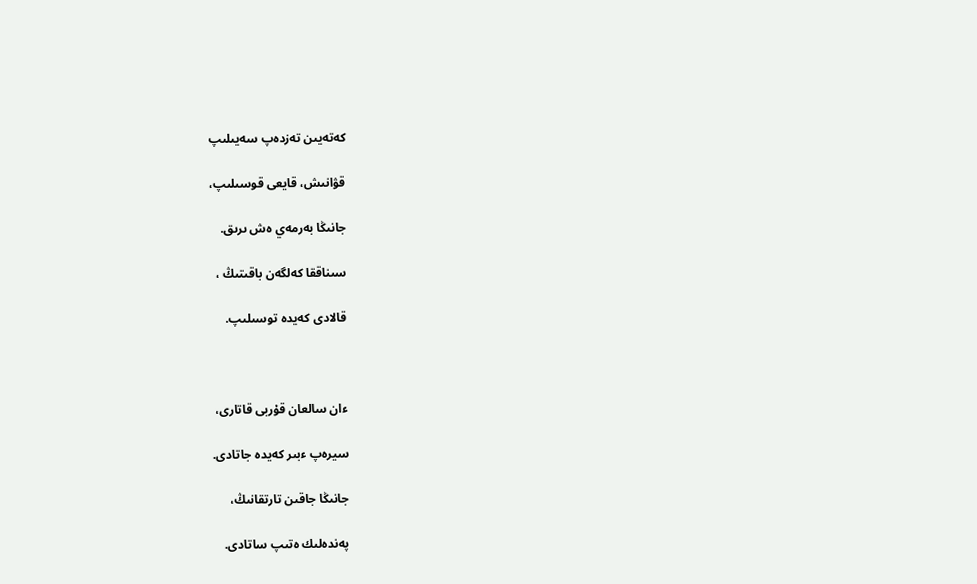كەتەيىن تەزدەپ سەيىلىپ

قۋانىش، قايعى قوسىلىپ،

جانىڭا بەرمەي ەش ىرىق.

سىناققا كەلگەن باقىتىڭ ،

قالادى كەيدە توسىلىپ.



ءان سالعان قۇربى قاتارى،

سيرەپ ءبىر كەيدە جاتادى.

جانىڭا جاقىن تارتقانىڭ،

پەندەلىك ەتىپ ساتادى.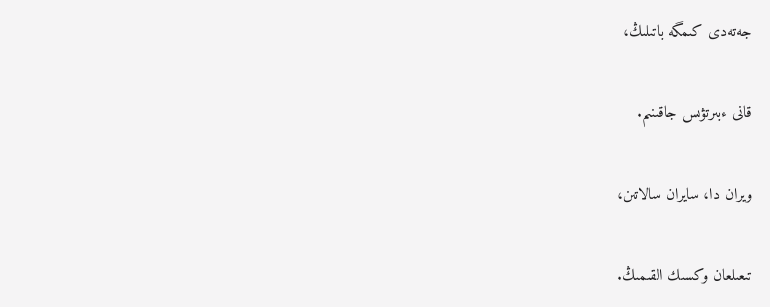جەتەدى كىمگە باتىلىڭ،

قانى ءبىرتۋىس جاقىنىم.

ويران دا، سايران سالاتىن،

تىعىلعان وكسىك القىمىڭ.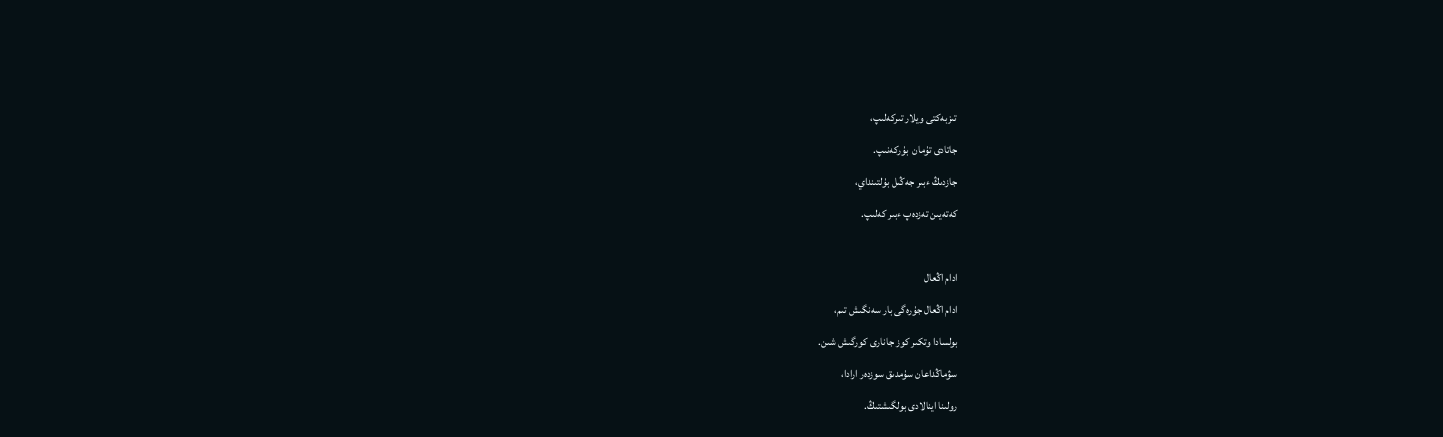تىزبەكتى ويلار تىركەلىپ،

جاتادى تۇمان  بۇركەنىپ.

جازدىڭ ءبىر جەڭىل بۇلتىنداي،

كەتەيىن تەزدەپ ءبىر كەلىپ.



ادام اڭعال

ادام اڭعال جۇرەگى بار سەنگىش تىم،

بولسادا وتكىر كوز جانارى كورگىش شىن.

سۋماڭداعان سۇمدىق سوزدەر ارادا،

رولىنا اينالادى بولگىشتىڭ.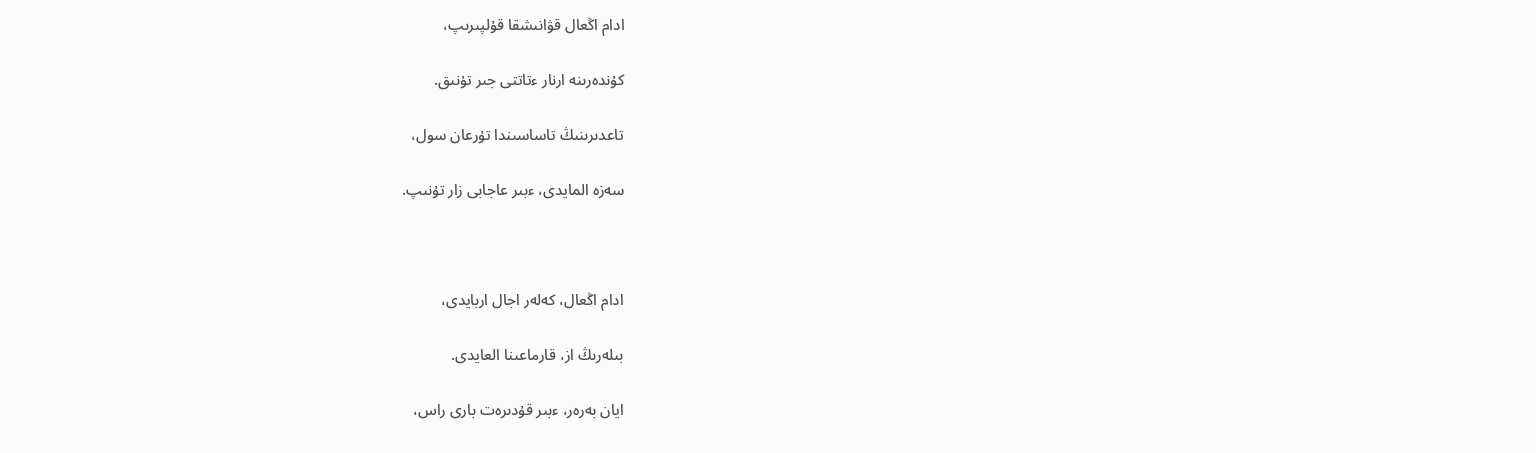ادام اڭعال قۋانىشقا قۇلپىرىپ،

كۇندەرىنە ارنار ءتاتتى جىر تۇنىق.

تاعدىرىنىڭ تاساسىندا تۇرعان سول،

سەزە المايدى، ءبىر عاجابى زار تۇنىپ.



ادام اڭعال، كەلەر اجال اربايدى،

بىلەرىڭ از، قارماعىنا العايدى.

ايان بەرەر، ءبىر قۇدىرەت بارى راس،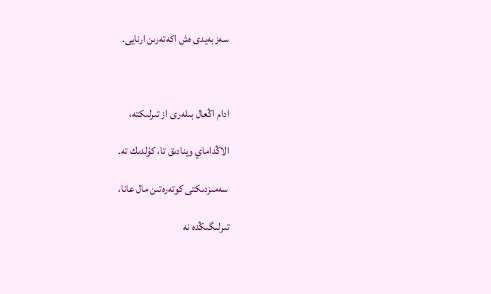سەزبەيدى ەش اكەتەرىن ارنايى.



ادام اڭعال بىلەرى از تىرلىكتە،

الاڭداماي وينادىق تا، كۇلدىك تە.

سەمىزدىكتى كوتەرەتىن مال عانا،

تىرلىگىڭدە نە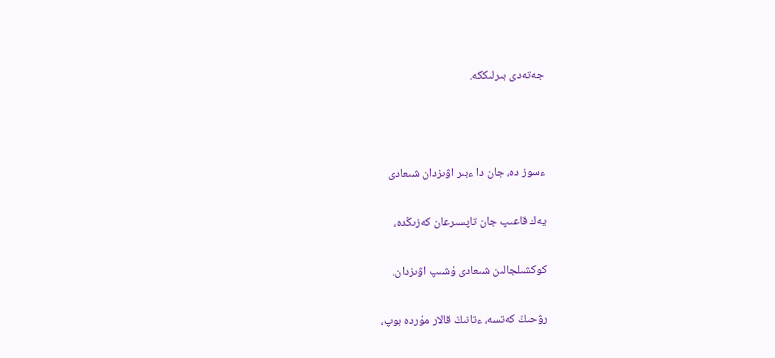جەتەدى بىرلىككە.



ءسوز دە، جان دا ءبىر اۋىزدان شىعادى

يەك قاعىپ جان تاپسىرعان كەزىڭدە،

كوكشىلجالىن شىعادى ۇشىپ اۋىزدان.

رۋحىڭ كەتسە، ءتانىڭ قالار مۇردە بوپ،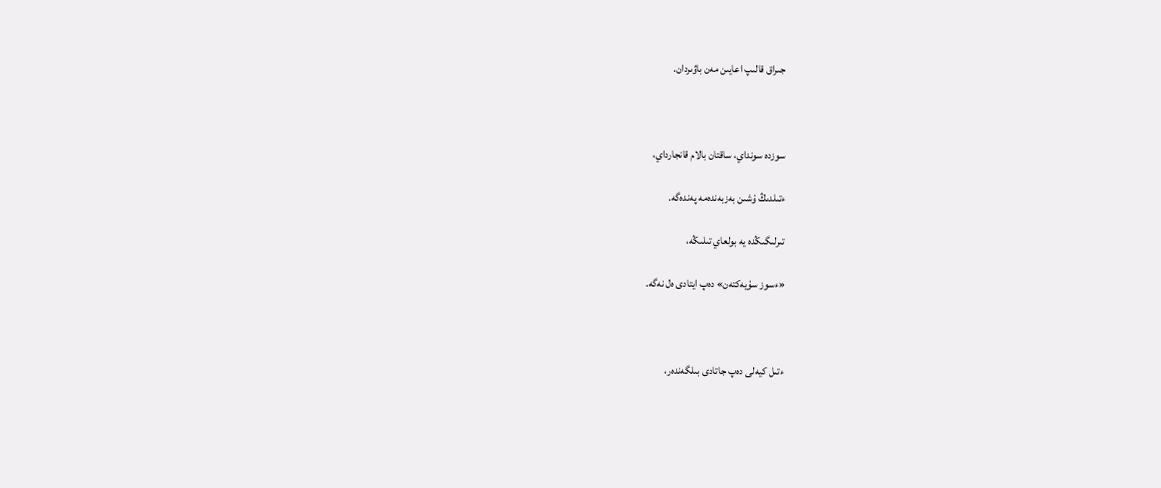جىراق قالىپ اعايىن مەن باۋىردان.



سوزدە سونداي، ساقتان بالام قانجارداي،

ءتىلدىڭ ۇشىن بەزبەندەمە پەندەگە.

تىرلىگىڭدە يە بولعاي تىلىڭە،

«ءسوز سۇيەكتەن» دەپ ايتادى ەل نەگە.



ءتىل كيەلى دەپ جاتادى بىلگەندەر،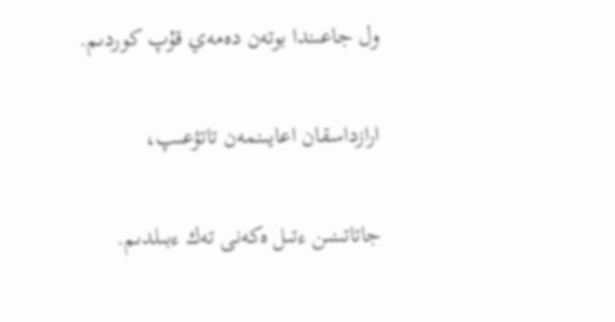ول جاعىندا بوتەن دەمەي قۇپ كوردىم.

ارازداسقان اعايىنمەن تاتۋعىپ،

جاتاتىنىن ءتىل ەكەنى تەك ءبىلدىم.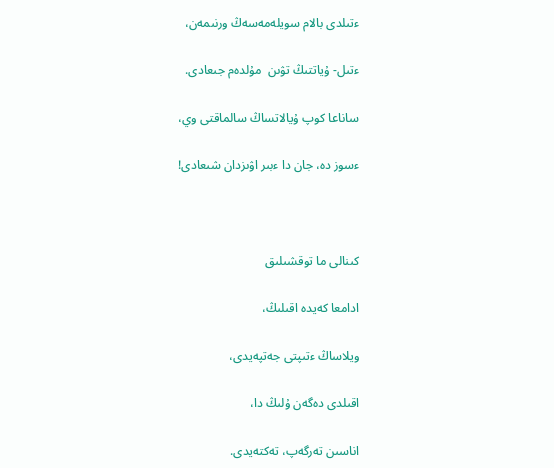ءتىلدى بالام سويلەمەسەڭ ورنىمەن،

ءتىل- ۇياتتىڭ تۋىن  مۇلدەم جىعادى.

ساناعا كوپ ۇيالاتساڭ سالماقتى وي،

ءسوز دە، جان دا ءبىر اۋىزدان شىعادى!



كىنالى ما توقشىلىق

ادامعا كەيدە اقىلىڭ،

ويلاساڭ ءتىپتى جەتپەيدى،

اقىلدى دەگەن ۇلىڭ دا،

اناسىن تەرگەپ، تەكتەيدى.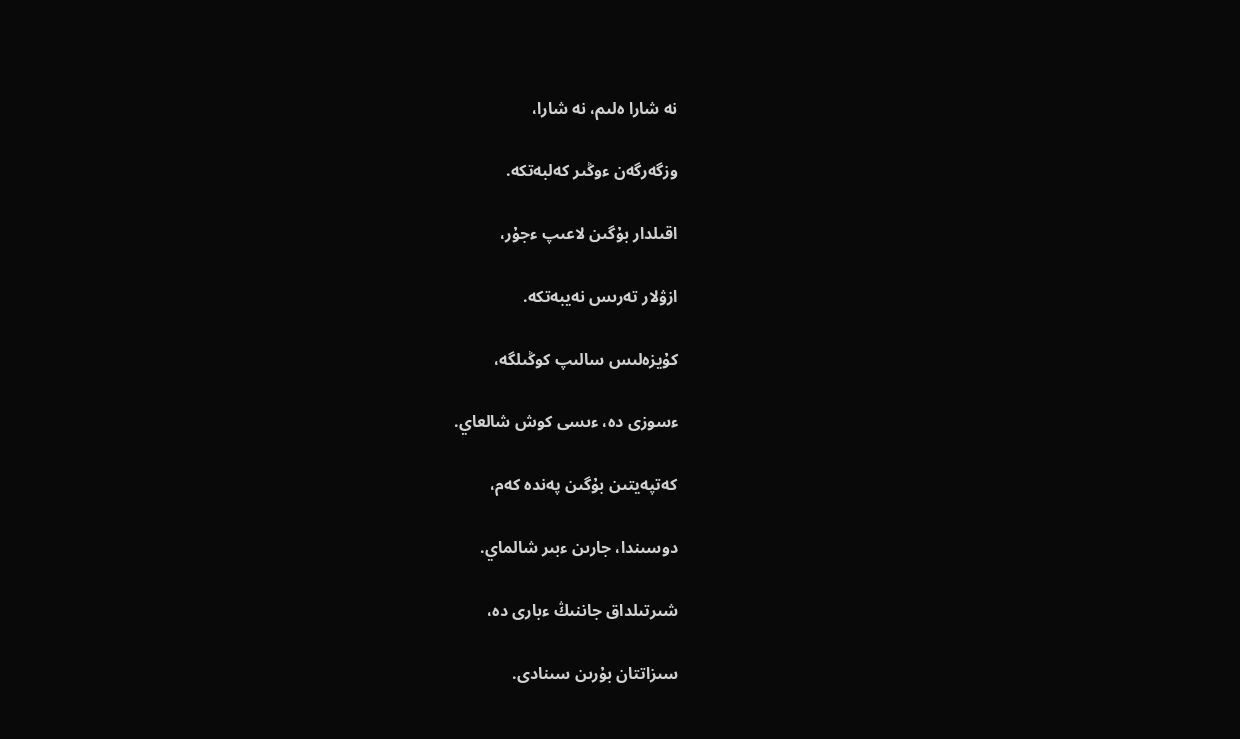نە شارا ەلىم، نە شارا،

وزگەرگەن ءوڭىر كەلبەتكە.

اقىلدار بۇگىن لاعىپ ءجۇر،

ازۋلار تەرىس نەيبەتكە.

كۇيزەلىس سالىپ كوڭىلگە،

ءسوزى دە، ءىسى كوش شالعاي.

كەتپەيتىن بۇگىن پەندە كەم،

دوسىندا، جارىن ءبىر شالماي.

شىرتىلداق جاننىڭ ءبارى دە،

سىزاتتان بۇرىن سىنادى.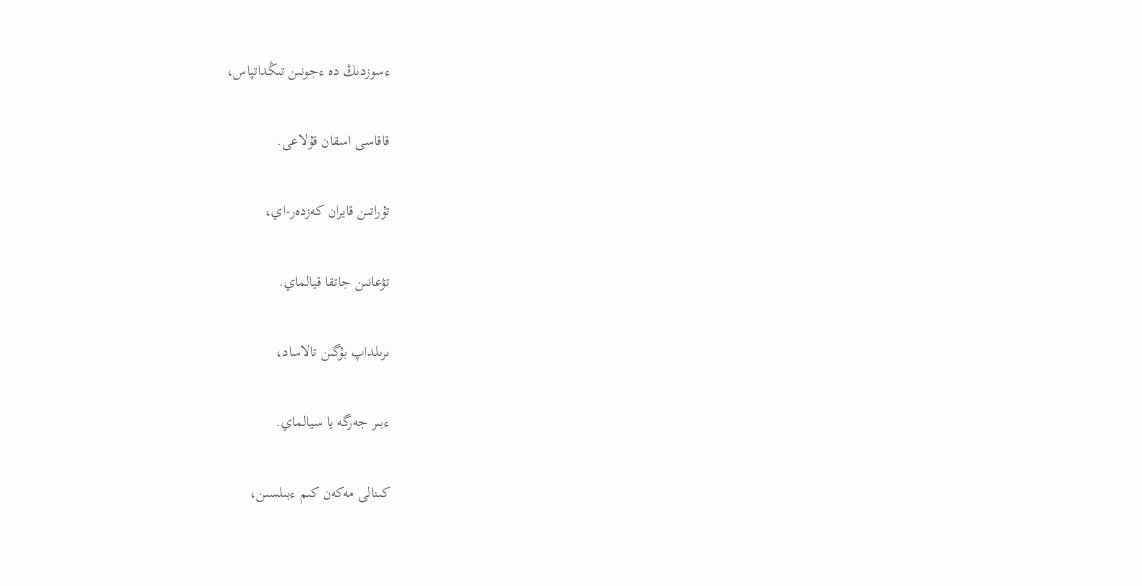ءسوزدىڭ دە ءجونىن تىڭداتپاس،

قاقاسى اسقان قۇلاعى.

تۇراتىن قايران كەزدەر-اي،

تۋعانىن جاتقا قيالماي.

ىرىلداپ بۇگىن تالاساد،

ءبىر جەرگە يا سيالماي.

كىنالى مەكەن كىم ءبىلسىن،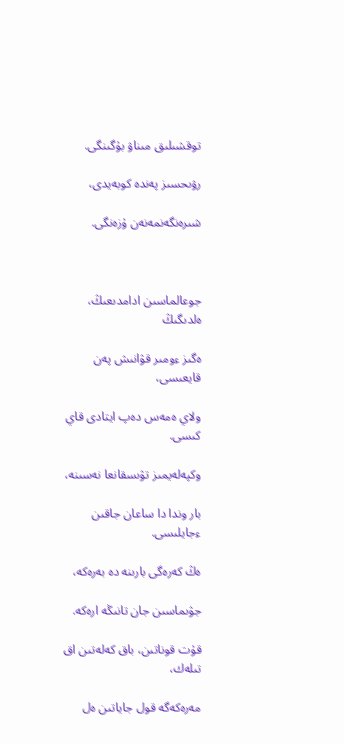توقشىلىق مىناۋ بۇگىنگى.

رۋىحسىز پەندە كوبەيدى،

شىرەنگەنمەنەن ۇزەنگى.



جوعالماسىن ادامدىعىڭ، ەلدىگىڭ

ەگىز ءومىر قۋانىش پەن قايعىسى،

ولاي ەمەس دەپ ايتادى قاي كىسى.

وكپەلەيمىز تۋىسقانعا نەسىنە،

بار وندا دا ساعان جاقىن ءجايلىسى.

ەڭ كەرەگى بارىنە دە بەرەكە،

جۋىماسىن جان تانىڭە ارەكە.

قۇت قوناتىن، باق كەلەتىن اق تىلەك،

مەرەكەگە قول جاياتىن ەل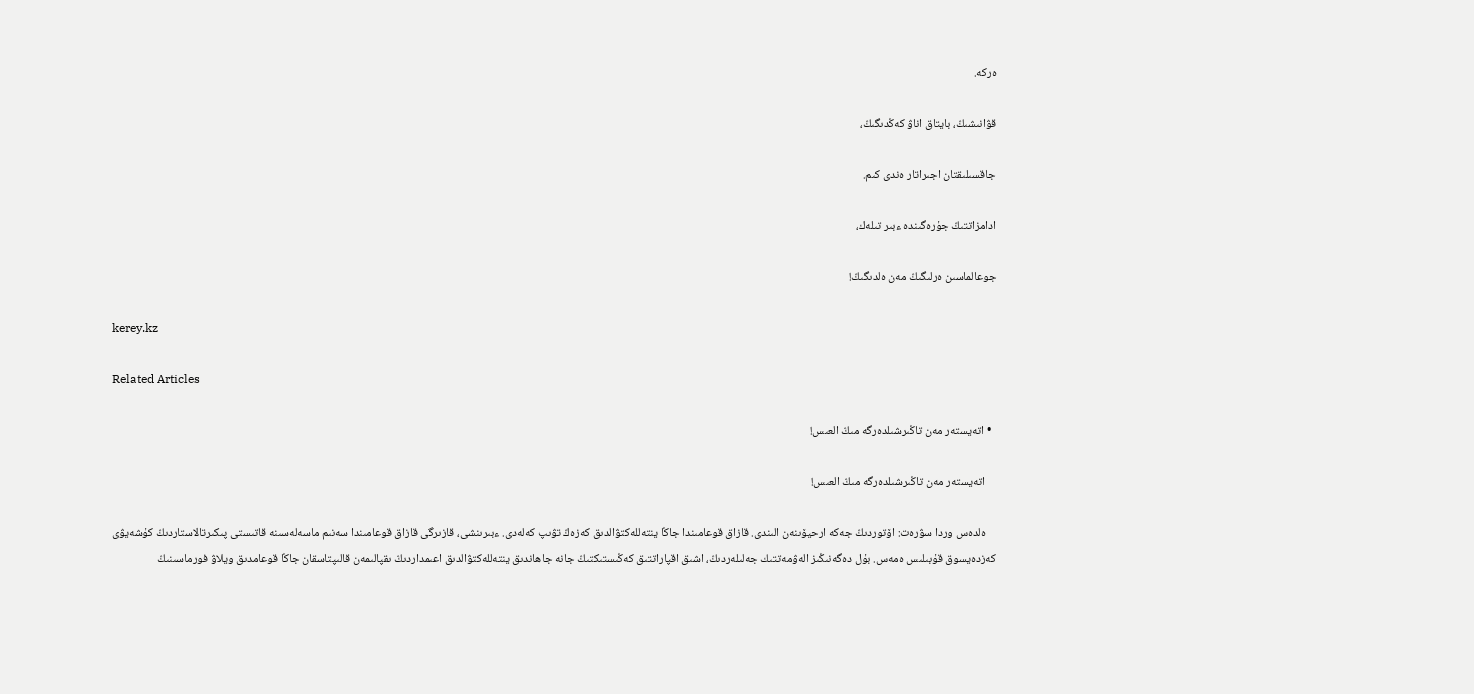ەركە.

قۋانىشىڭ، بايتاق اناۋ كەڭدىگىڭ،

جاقسىلىقتان اجىراتار ەندى كىم.

ادامزاتتىڭ جۇرەگىندە ءبىر تىلەك،

جوعالماسىن ەرلىگىڭ مەن ەلدىگىڭ!

kerey.kz

Related Articles

  • اتەيستەر مەن تاڭىرشىلدەرگە مىڭ العىس!

    اتەيستەر مەن تاڭىرشىلدەرگە مىڭ العىس!

    ەلدەس وردا سۋرەت: اۆتوردىڭ جەكە ارحيۆىنەن الىندى. قازاق قوعامىندا جاڭا ينتەللەكتۋالدىق كەزەڭ تۋىپ كەلەدى. ءبىرىنشى، قازىرگى قازاق قوعامىندا سەنىم ماسەلەسىنە قاتىستى پىكىرتالاستاردىڭ كۇشەيۋى كەزدەيسوق قۇبىلىس ەمەس. بۇل دەگەنىڭىز الەۋمەتتىك جەلىلەردىڭ، اشىق اقپاراتتىق كەڭىستىكتىڭ جانە جاھاندىق ينتەللەكتۋالدىق اعىمداردىڭ ىقپالىمەن قالىپتاسقان جاڭا قوعامدىق ويلاۋ فورماسىنىڭ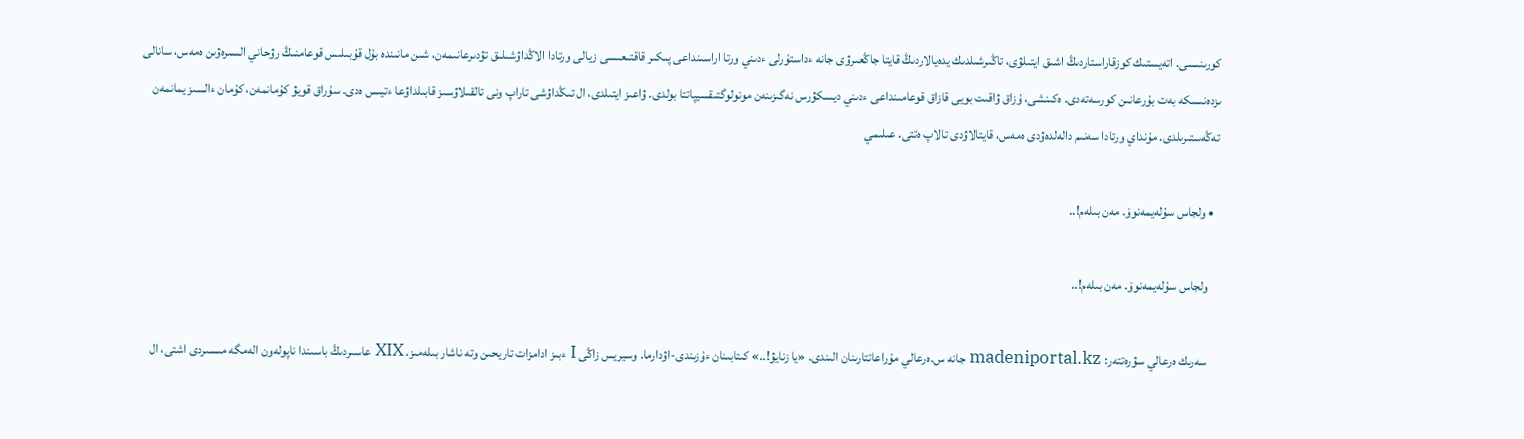كورىنىسى. اتەيستىك كوزقاراستاردىڭ اشىق ايتىلۋى، تاڭىرشىلدىك يدەيالاردىڭ قايتا جاڭعىرۋى جانە ءداستۇرلى ءدىني ورتا اراسىنداعى پىكىر قاقتىعىسى زيالى ورتادا الاڭداۋشىلىق تۋدىرعانىمەن، شىن مانىندە بۇل قۇبىلىس قوعامنىڭ رۋحاني السىرەۋىن ەمەس، سانالى ىزدەنىسكە بەت بۇرعانىن كورسەتەدى. ەكىنشى، ۇزاق ۋاقىت بويى قازاق قوعامىنداعى ءدىني ديسكۋرس نەگىزىنەن مونولوگتىقسيپاتتا بولدى. ۋاعىز ايتىلدى، ال تىڭداۋشى تاراپ ونى تالقىلاۋسىز قابىلداۋعا ءتيىس ەدى. سۇراق قويۋ كۇمانمەن، كۇمان ءالسىز يمانمەن تەڭەستىرىلدى. مۇنداي ورتادا سەنىم دالەلدەۋدى ەمەس، قايتالاۋدى تالاپ ەتتى. عىلىمي

  • ولجاس سۇلەيمەنوۆ. مەن بىلەم!..

    ولجاس سۇلەيمەنوۆ. مەن بىلەم!..

    سەرىك ەرعالي سۋرەتتەر: madeniportal.kz جانە س.ەرعالي مۇراعاتتارىنان الىندى. «يا زنايۋ!..» كىتابىنان ءۇزىندى-اۋدارما. وسيريس زاڭى I ءبىز ادامزات تاريحىن وتە ناشار بىلەمىز. XIX عاسىردىڭ باسىندا ناپولەون الەمگە مىسىردى اشتى، ال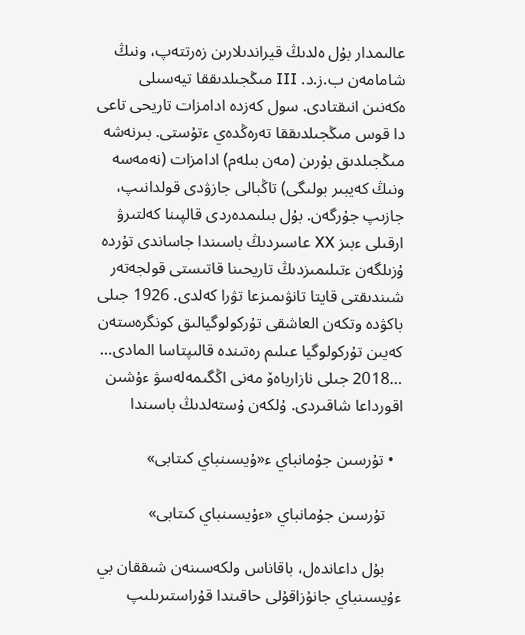عالىمدار بۇل ەلدىڭ قيراندىلارىن زەرتتەپ، ونىڭ شامامەن ب.ز.د. III مىڭجىلدىققا تيەسىلى ەكەنىن انىقتادى. سول كەزدە ادامزات تاريحى تاعى دا قوس مىڭجىلدىققا تەرەڭدەي ءتۇستى. بىرنەشە مىڭجىلدىق بۇرىن (مەن بىلەم) ادامزات (نەمەسە ونىڭ كەيبىر بولىگى) تاڭبالى جازۋدى قولدانىپ، جازىپ جۇرگەن. بۇل بىلىمدەردى قالپىنا كەلتىرۋ ارقىلى ءبىز XX عاسىردىڭ باسىندا جاساندى تۇردە ۇزىلگەن ءتىلىمىزدىڭ تاريحىنا قاتىستى قولجەتەر شىندىقتى قايتا تانۋىمىزعا تۋرا كەلدى. 1926 جىلى باكۋدە وتكەن العاشقى تۇركولوگيالىق كونگرەستەن كەيىن تۇركولوگيا عىلىم رەتىندە قالىپتاسا المادى… …2018 جىلى نازارباەۆ مەنى اڭگىمەلەسۋ ءۇشىن اقورداعا شاقىردى. ۇلكەن ۇستەلدىڭ باسىندا

  • تۇرسىن جۇمانباي ء«ۇيسىنباي كىتابى»

    تۇرسىن جۇمانباي «ءۇيسىنباي كىتابى»

    بۇل داعاندەل، باقاناس ولكەسىنەن شىققان بي ءۇيسىنباي جانۇزاقۇلى حاقىندا قۇراستىرىلىپ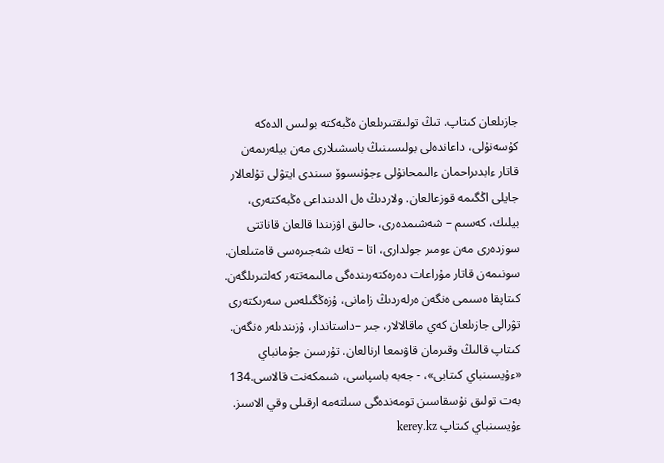جازىلعان كىتاپ. تىڭ تولىقتىرىلعان ەڭبەكتە بولىس الدەكە كۇسەنۇلى، داعاندەلى بولىسىنىڭ باسشىلارى مەن بيلەرىمەن قاتار ءابدىراحمان ءالىمحانۇلى ءجۇنىسوۆ سىندى ايتۋلى تۇلعالار جايلى اڭگىمە قوزعالعان. ولاردىڭ ەل الدىنداعى ەڭبەكتەرى، بيلىك، كەسىم – شەشىمدەرى، حالىق اۋزىندا قالعان قاناتتى سوزدەرى مەن ءومىر جولدارى، اتا – تەك شەجىرەسى قامتىلعان. سونىمەن قاتار مۇراعات دەرەكتەرىندەگى مالىمەتتەر كەلتىرىلگەن. كىتاپقا ەسىمى ەنگەن ەرلەردىڭ زامانى، ۇزەڭگىلەس سەرىكتەرى تۋرالى جازىلعان كەي ماقالالار، جىر –داستاندار، ۇزىندىلەر ەنگەن. كىتاپ قالىڭ وقىرمان قاۋىمعا ارنالعان. تۇرسىن جۇمانباي «ءۇيسىنباي كىتابى»، - جەبە باسپاسى، شىمكەنت قالاسى.134 بەت تولىق نۇسقاسىن تومەندەگى سىلتەمە ارقىلى وقي الاسىز. ءۇيسىنباي كىتاپ kerey.kz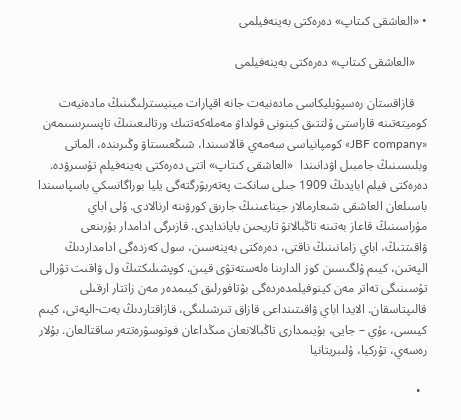• «العاشقى كىتاپ» دەرەكتى بەينەفيلمى

    «العاشقى كىتاپ» دەرەكتى بەينەفيلمى

    قازاقستان رەسپۋبليكاسى مادەنيەت جانە اقپارات مينيسترلىگىنىڭ مادەنيەت كوميتەتىنە قاراستى ۇلتتىق كينونى قولداۋ مەملەكەتتىك ورتالىعىنىڭ تاپسىرىسىمەن «JBF company» كومپانياسى سەمەي قالاسىندا، شىڭعىستاۋ وڭىرىندە، الماتى وبلىسىنىڭ جامبىل اۋدانىندا  «العاشقى كىتاپ» اتتى دەرەكتى بەينەفيلم تۇسىرۋدە. دەرەكتى فيلم ابايدىڭ 1909 جىلى سانكت پەتەربۋرگتەگى يليا بوراگانسكي باسپاسىندا باسىلعان العاشقى شىعارمالار جيناعىنىڭ جارىق كورۋىنە ارنالادى. ۇلى اباي مۇراسىنىڭ قاعاز بەتىنە تاڭبالانۋ تاريحىن باياندايدى. قازىرگى ادامدار بۇرىنعى ۋاقىتتىڭ، اباي زامانىنىڭ ناقتى، دەرەكتى بەينەسىن، سول كەزدەگى ادامداردىڭ الپەتىن، كيىم ۇلگىسىن كوز الدارىنا ەلەستەتۋى قيىن. كوپشىلىكتىڭ ول ۋاقىت تۋرالى تۇسىنىگى تەاتر مەن كينوفيلمدەردەگى بۋتافورلىق كيىمدەر مەن زاتتار ارقىلى قالىپتاسقان. الايدا اباي ۋاقىتىنداعى قازاق تىرشىلىگى، قازاقتاردىڭ بەت-الپەتى، كيىم كيىسى، ءۇي – جايى، بۇيىمدارى تاڭبالانعان مىڭداعان فوتوسۋرەتتەر ساقتالعان. بۇلار رەسەي، تۇركيا، ۇلىبريتانيا

  •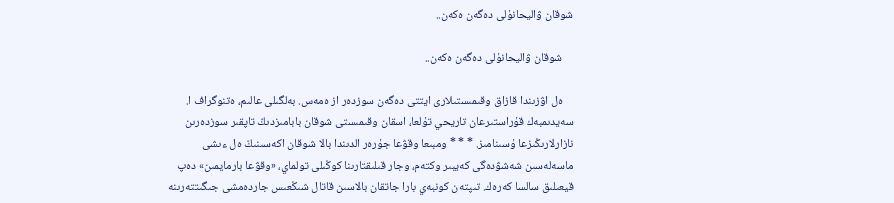شوقان ۋاليحانۇلى دەگەن ەكەن..

    شوقان ۋاليحانۇلى دەگەن ەكەن..

    ەل اۋزىندا قازاق وقىمىستىلارى ايتتى دەگەن سوزدەر از ەمەس. بەلگىلى عالىم، ەتنوگراف ا. سەيدىمبەك قۇراستىرعان تاريحي تۇلعا، اسقان وقىمىستى شوقان بابامىزدىڭ تاپقىر سوزدەرىن نازارلارىڭىزعا ۇسىنامىز. * * * ومبىعا وقۋعا جۇرەر الدىندا بالا شوقان اكەسىنىڭ ەل ءىشى ماسەلەسىن شەشۋدەگى كەيبىر وكتەم، وجار قىلىقتارىنا كوڭىلى تولماي، «وقۋعا بارمايمىن» دەپ قيعىلىق سالسا كەرەك. تىپتەن كونبەي بارا جاتقان بالاسىن قاتال شىڭعىس جاردەمشى جىگىتتەرىنە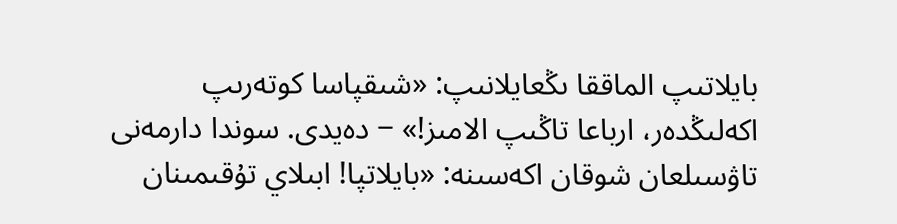بايلاتىپ الماققا ىڭعايلانىپ: «شىقپاسا كوتەرىپ اكەلىڭدەر، ارباعا تاڭىپ الامىز!» − دەيدى. سوندا دارمەنى تاۋسىلعان شوقان اكەسىنە: «بايلاتپا! ابىلاي تۇقىمىنان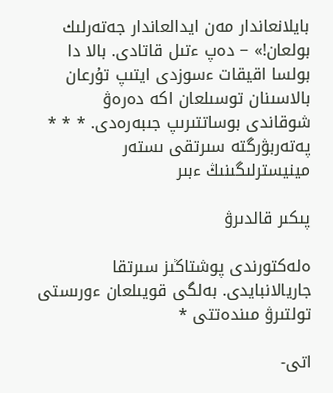بايلانعاندار مەن ايدالعاندار جەتەرلىك بولعان!» − دەپ ءتىل قاتادى. بالا دا بولسا اقيقات ءسوزدى ايتىپ تۇرعان بالاسىنان توسىلعان اكە دەرەۋ شوقاندى بوساتتىرىپ جىبەرەدى. * * * پەتەربۋرگتە سىرتقى ىستەر مينيسترلىگىنىڭ ءبىر

پىكىر قالدىرۋ

ەلەكتورندى پوشتاڭىز سىرتقا جاريالانبايدى. بەلگى قويىلعان ءورىستى تولتىرۋ مىندەتتى *

اتى-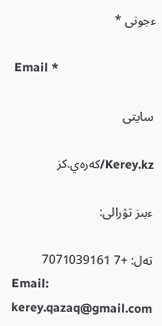ءجونى *

Email *

سايتى

Kerey.kz/كەرەي.كز

ءبىز تۋرالى:

تەل: +7 7071039161
Email: kerey.qazaq@gmail.com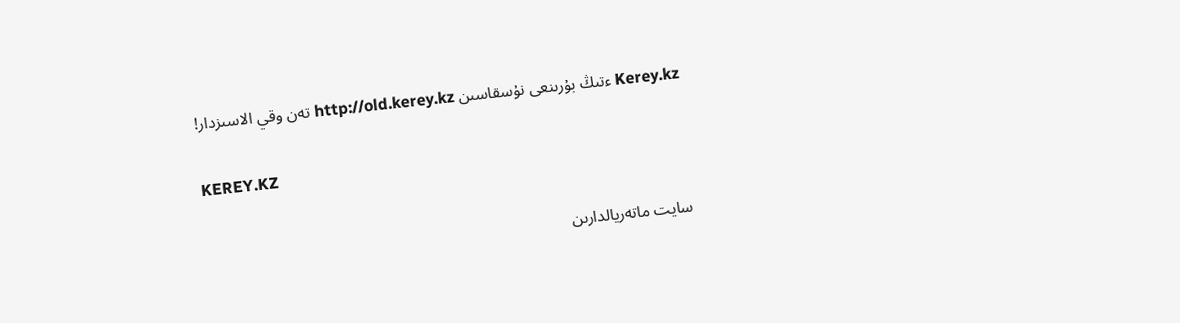Kerey.kz ءتىڭ بۇرىنعى نۇسقاسىن http://old.kerey.kz تەن وقي الاسىزدار!

KEREY.KZ

سايت ماتەريالدارىن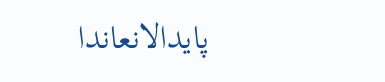پايدالانعاندا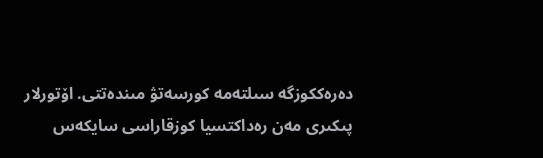دەرەككوزگە سىلتەمە كورسەتۋ مىندەتتى. اۆتورلار پىكىرى مەن رەداكتسيا كوزقاراسى سايكەس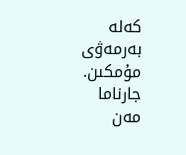كەلە بەرمەۋى مۇمكىن. جارناما مەن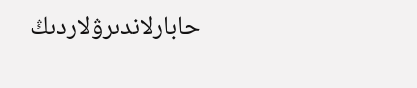حابارلاندىرۋلاردىڭ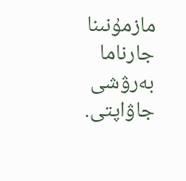مازمۇنىنا جارناما بەرۋشى جاۋاپتى.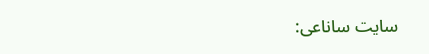سايت ساناعى: